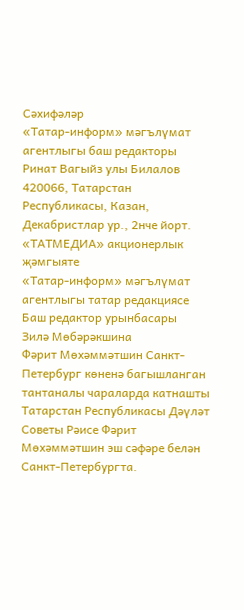Сәхифәләр
«Татар-информ» мәгълүмат агентлыгы баш редакторы
Ринат Вагыйз улы Билалов
420066, Татарстан Республикасы, Казан, Декабристлар ур., 2нче йорт.
«ТАТМЕДИА» акционерлык җәмгыяте
«Татар-информ» мәгълүмат агентлыгы татар редакциясе
Баш редактор урынбасары
Зилә Мөбәрәкшина
Фәрит Мөхәммәтшин Санкт-Петербург көненә багышланган тантаналы чараларда катнашты
Татарстан Республикасы Дәүләт Советы Рәисе Фәрит Мөхәммәтшин эш сәфәре белән Санкт-Петербургта.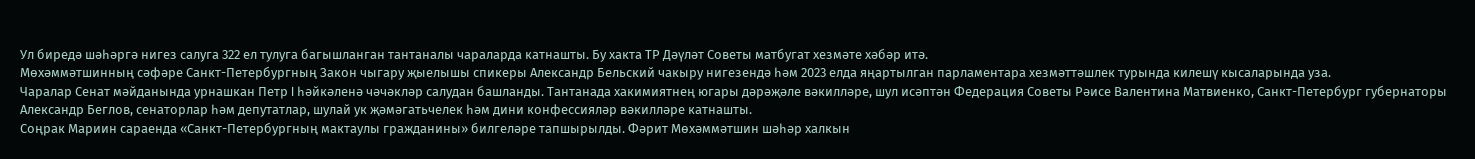Ул биредә шәһәргә нигез салуга 322 ел тулуга багышланган тантаналы чараларда катнашты. Бу хакта ТР Дәүләт Советы матбугат хезмәте хәбәр итә.
Мөхәммәтшинның сәфәре Санкт-Петербургның Закон чыгару җыелышы спикеры Александр Бельский чакыру нигезендә һәм 2023 елда яңартылган парламентара хезмәттәшлек турында килешү кысаларында уза.
Чаралар Сенат мәйданында урнашкан Петр I һәйкәленә чәчәкләр салудан башланды. Тантанада хакимиятнең югары дәрәҗәле вәкилләре, шул исәптән Федерация Советы Рәисе Валентина Матвиенко, Санкт-Петербург губернаторы Александр Беглов, сенаторлар һәм депутатлар, шулай ук җәмәгатьчелек һәм дини конфессияләр вәкилләре катнашты.
Соңрак Мариин сараенда «Санкт-Петербургның мактаулы гражданины» билгеләре тапшырылды. Фәрит Мөхәммәтшин шәһәр халкын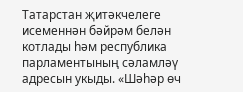Татарстан җитәкчелеге исеменнән бәйрәм белән котлады һәм республика парламентының сәламләү адресын укыды. «Шәһәр өч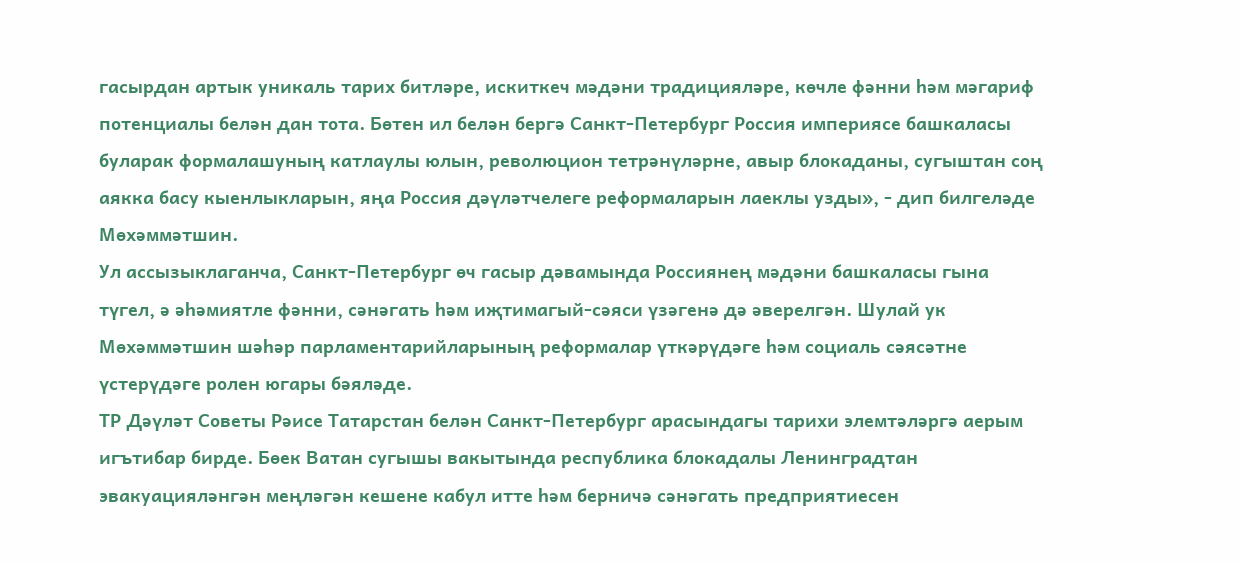гасырдан артык уникаль тарих битләре, искиткеч мәдәни традицияләре, көчле фәнни һәм мәгариф потенциалы белән дан тота. Бөтен ил белән бергә Санкт-Петербург Россия империясе башкаласы буларак формалашуның катлаулы юлын, революцион тетрәнүләрне, авыр блокаданы, сугыштан соң аякка басу кыенлыкларын, яңа Россия дәүләтчелеге реформаларын лаеклы узды», - дип билгеләде Мөхәммәтшин.
Ул ассызыклаганча, Санкт-Петербург өч гасыр дәвамында Россиянең мәдәни башкаласы гына түгел, ә әһәмиятле фәнни, сәнәгать һәм иҗтимагый-сәяси үзәгенә дә әверелгән. Шулай ук Мөхәммәтшин шәһәр парламентарийларының реформалар үткәрүдәге һәм социаль сәясәтне үстерүдәге ролен югары бәяләде.
ТР Дәүләт Советы Рәисе Татарстан белән Санкт-Петербург арасындагы тарихи элемтәләргә аерым игътибар бирде. Бөек Ватан сугышы вакытында республика блокадалы Ленинградтан эвакуацияләнгән меңләгән кешене кабул итте һәм берничә сәнәгать предприятиесен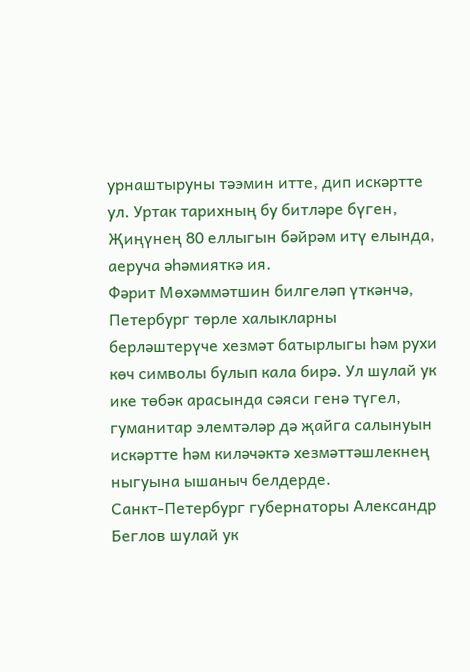урнаштыруны тәэмин итте, дип искәртте ул. Уртак тарихның бу битләре бүген, Җиңүнең 80 еллыгын бәйрәм итү елында, аеруча әһәмияткә ия.
Фәрит Мөхәммәтшин билгеләп үткәнчә, Петербург төрле халыкларны берләштерүче хезмәт батырлыгы һәм рухи көч символы булып кала бирә. Ул шулай ук ике төбәк арасында сәяси генә түгел, гуманитар элемтәләр дә җайга салынуын искәртте һәм киләчәктә хезмәттәшлекнең ныгуына ышаныч белдерде.
Санкт-Петербург губернаторы Александр Беглов шулай ук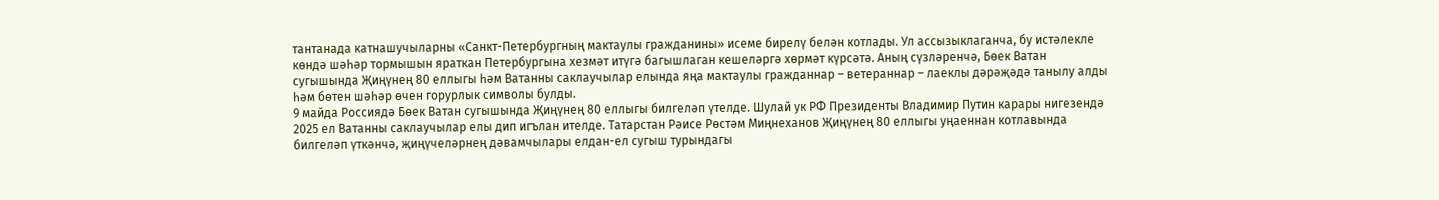тантанада катнашучыларны «Санкт-Петербургның мактаулы гражданины» исеме бирелү белән котлады. Ул ассызыклаганча, бу истәлекле көндә шәһәр тормышын яраткан Петербургына хезмәт итүгә багышлаган кешеләргә хөрмәт күрсәтә. Аның сүзләренчә, Бөек Ватан сугышында Җиңүнең 80 еллыгы һәм Ватанны саклаучылар елында яңа мактаулы гражданнар – ветераннар – лаеклы дәрәҗәдә танылу алды һәм бөтен шәһәр өчен горурлык символы булды.
9 майда Россиядә Бөек Ватан сугышында Җиңүнең 80 еллыгы билгеләп үтелде. Шулай ук РФ Президенты Владимир Путин карары нигезендә 2025 ел Ватанны саклаучылар елы дип игълан ителде. Татарстан Рәисе Рөстәм Миңнеханов Җиңүнең 80 еллыгы уңаеннан котлавында билгеләп үткәнчә, җиңүчеләрнең дәвамчылары елдан-ел сугыш турындагы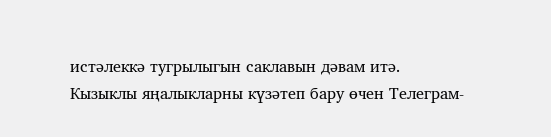истәлеккә тугрылыгын саклавын дәвам итә.
Кызыклы яңалыкларны күзәтеп бару өчен Телеграм-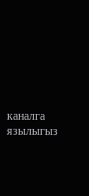каналга язылыгыз